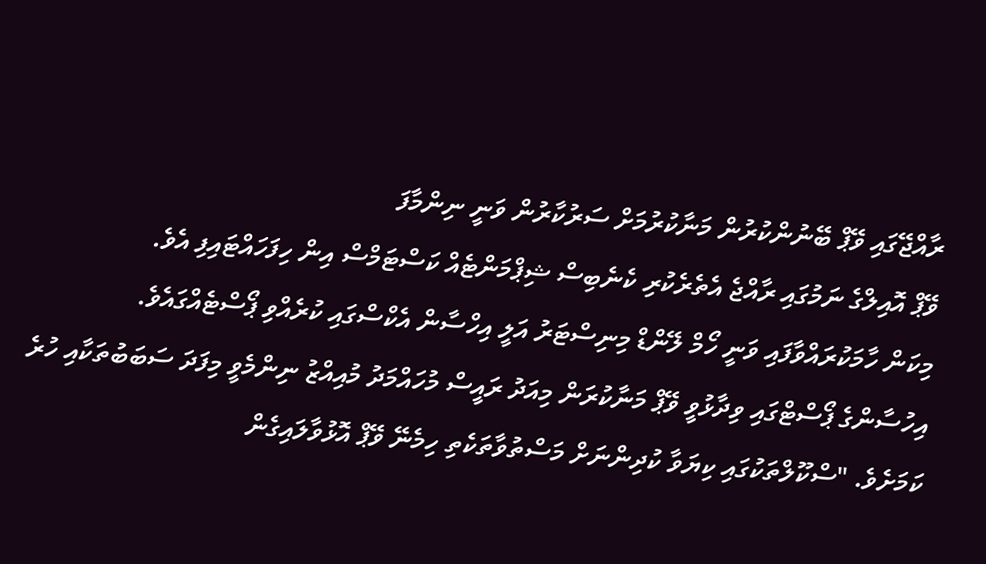ރާއްޖޭގައި ވޭޕް ބޭނުންކުރުން މަނާކުރުމަށް ސަރުކާރުން ވަނީ ނިންމާފަ
ވޭޕް އޮއިލްގެ ނަމުގައި ރާއްޖެ އެތެރެކުރި ކެނެބިސް ޝިޕްމަންޓެއް ކަސްޓަމްސް އިން ހިފަހައްޓައިފި އެވެ.
މިކަން ހާމަކުރައްވާފައި ވަނީ ހޯމް ލޭންޑް މިނިސްޓަރު އަލީ އިހްސާން އެކްސްގައި ކުރެއްވި ޕޯސްޓެއްގައެވެ.
އިހުސާންގެ ޕޯސްޓްގައި ވިދާޅުވީ ވޭޕް މަނާކުރަން މިއަދު ރައީސް މުހައްމަދު މުއިއްޒު ނިންމެވީ މިފަދަ ސަބަބުތަކާއި ހުރެ ކަމަށެވެ. "ސްކޫލްތަކުގައި ކިޔަވާ ކުދިންނަށް މަސްތުވާތަކެތި ހިމެނޭ ވޭޕް އޮޅުވާލައިގެން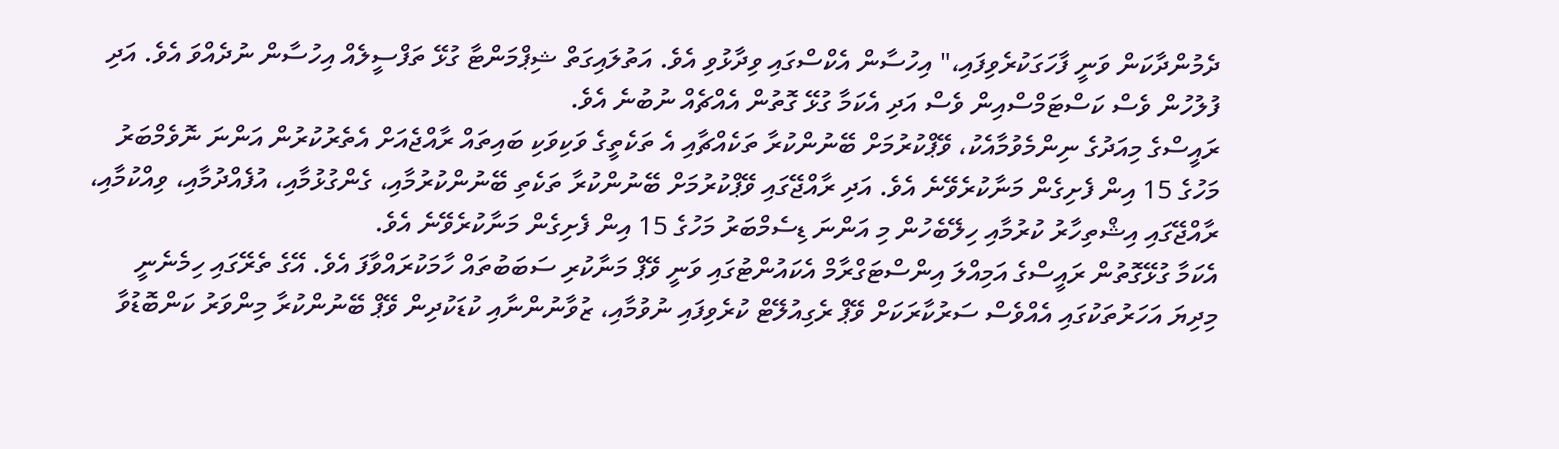ދެމުންދާކަން ވަނީ ފާހަގަކުރެވިފައި،" އިހުސާން އެކްސްގައި ވިދާޅުވި އެވެ. އަތުލައިގަތް ޝިޕްމަންޓާ ގުޅޭ ތަފްސީލެއް އިހުސާން ނުދެއްވަ އެވެ. އަދި ފުލުހުން ވެސް ކަސްޓަމްސްއިން ވެސް އަދި އެކަމާ ގުޅޭ ގޮތުން އެއްޗެއް ނުބުނެ އެވެ.
ރައީސްގެ މިއަދުގެ ނިންމެވުމާއެކު، ވޭޕްކުރުމަށް ބޭނުންކުރާ ތަކެއްޗާއި އެ ތަކެތީގެ ވަކިވަކި ބައިތައް ރާއްޖެއަށް އެތެރުކުރުން އަންނަ ނޮވެމްބަރު މަހުގެ 15 އިން ފެށިގެން މަނާކުރެވޭނެ އެވެ. އަދި ރާއްޖޭގައި ވޭޕްކުރުމަށް ބޭނުންކުރާ ތަކެތި ބޭނުންކުރުމާއި، ގެންގުޅުމާއި، އުފެއްދުމާއި، ވިއްކުމާއި، ރާއްޖޭގައި އިޝްތިހާރު ކުރުމާއި ހިލޭބެހުން މި އަންނަ ޑިސެމްބަރު މަހުގެ 15 އިން ފެށިގެން މަނާކުރެވޭނެ އެވެ.
އެކަމާ ގުޅޭގޮތުން ރައީސްގެ އަމިއްލަ އިންސްޓަގްރާމް އެކައުންޓުގައި ވަނީ ވޭޕް މަނާކުރި ސަބަބުތައް ހާމަކުރައްވާފަ އެވެ. އޭގެ ތެރޭގައި ހިމެނެނީ މިދިޔަ އަހަރުތަކުގައި އެއްވެސް ސަރުކާރަކަށް ވޭޕް ރެގިއުލޭޓް ކުރެވިފައި ނުވުމާއި، ޒުވާނުންނާއި ކުޑަކުދިން ވޭޕް ބޭނުންކުރާ މިންވަރު ކަންބޮޑުވާ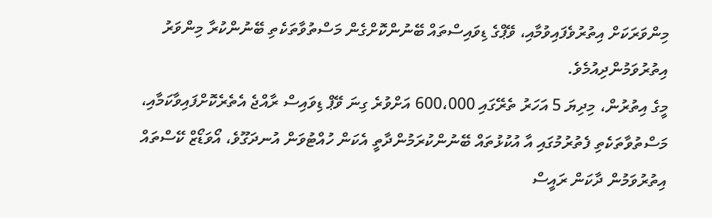މިންވަރަކަށް އިތުރުވެފައިވުމާއި، ވޭޕްގެ ޑިވައިސްތައް ބޭނުންކޮށްގެން މަސްތުވާތަކެތި ބޭނުންކުރާ މިންވަރު އިތުރުވަމުންދިއުމެވެ.
މީގެ އިތުރުން، މިދިޔަ 5 އަހަރު ތެރޭގައި 600،000 އަށްވުރެ ގިނަ ވޭޕް ޑިވައިސް ރާއްޖެ އެތެރެކޮށްފައިވާކަމާއި، މަސްތުވާތަކެތި ފެތުރުމުގައި އާ އުކުޅުތައް ބޭނުންކުރަމުންދާތީ އެކަން ހުއްޓުވަން އުނދަގޫވެ، އޯވަޑޯޒް ކޭސްތައް އިތުރުވަމުން ދާކަން ރައީސް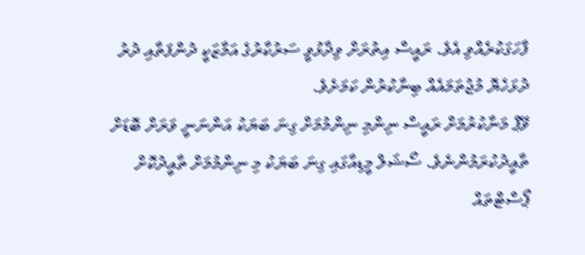ފާހަގަކުރެއްވި އެވެ. ރައީސް އިތުރަށް ވިދާޅުވީ ސަރުކާރުގެ އަމާޒަކީ ދުންފަތާއި ދުރު ދުޅަހެޔޮ މުޖުތަމައެއް ބިނާކުރުން ކަމަށެވެ.
ވޭޕް މަނާކުރުމަށް ރައީސް ނިންމި ނިންމުމަށް ގިނަ ބަޔަކު އަންނަނީ ވަރަށް ބޮޑަށް ތާއީދުކުރަމުންނެވެ. ސޯޝަލް މީޑިއާގައި ގިނަ ބަޔަކު މި ނިންމުމަށް ތާއީދުކޮށް ޕޯސްޓްތައް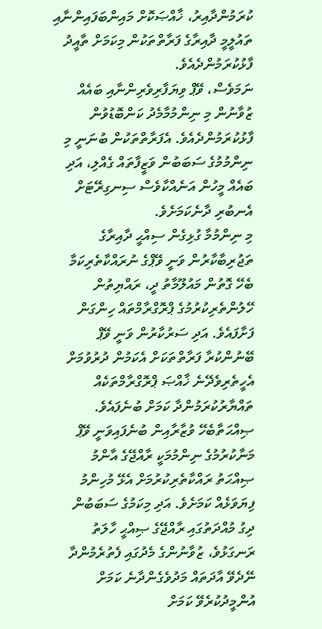ކުރަމުންދާއިރު، ޚާއްޞަކޮށް މައިންބަފައިންނާއި ތައުލީމީ ދާއިރާގެ ފަރާތްތަކުން މިކަމަށް ތާއީދު ފާޅުކުރަމުންދެއެވެ.
ނަމަވެސް، ވޭޕް ވިޔަފާރިވެރިންނާއި ބައެއް ޒުވާނުން މި ނިންމުމާމެދު ކަންބޮޑުވުން ފާޅުކުރަމުންދެއެވެ. އެފަރާތްތަކުން ބުނަނީ މި ނިންމުމުގެ ސަބަބުން ވަޒީފާތައް ގެއްލި، އަދި ބައެއް މީހުން އަނެއްކާވެސް ސިނގިރޭޓަށް އެނބުރި ދާނެކަމަށެވެ.
މި ނިންމުމާ ގުޅިގެން ސިއްޙީ ދާއިރާގެ ތަޖުރިބާކާރުން ވަނީ ވޭޕްގެ ނުރައްކާތެރިކަމާ ބެހޭ ގޮތުން މައުލޫމާތު ދީ، ރައްޔިތުން ހޭލުންތެރިކުރުމުގެ ޕްރޮގްރާމްތައް ހިންގަން ފަށާފައެވެ. އަދި ސަރުކާރުން ވަނީ ވޭޕް ބޭނުންކުރާ ފަރާތްތަކަށް އެކަމުން ދުރުވުމަށް އެހީތެރިވެދޭނެ ޚާއްޞަ ޕްރޮގްރާމްތަކެއް ތައްޔާރުކުރަމުންދާ ކަމަށް ބުނެފައެވެ.
ޞިއްޙަތާބެހޭ ވުޒާރާއިން ބުނެފައިވަނީ ވޭޕް މަނާކުރުމުގެ ނިންމުމަކީ ރާއްޖޭގެ އާންމު ޞިއްޙަތު ރައްކާތެރިކުރުމަށް އެޅޭ މުހިންމު ފިޔަވަޅެއް ކަމަށެވެ. އަދި މިކަމުގެ ސަބަބުން ދިގު މުއްދަތުގައި ރާއްޖޭގެ ޞިއްޙީ ހާލަތު ރަނގަޅުވެ، ޒުވާނުންގެ މެދުގައި ފެތުރެމުންދާ ނޭދެވޭ އާދަތައް މަދުވެގެންދާނެ ކަމަށް އުންމީދުކުރެވޭ ކަމަށް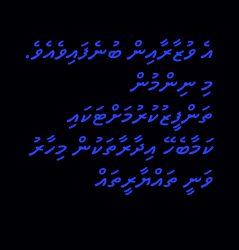އެ ވުޒާރާއިން ބުނެފައިވެއެވެ.
މި ނިންމުން ތަންފީޒުކުރުމަށްޓަކައި ކަމާބެހޭ އިދާރާތަކުން މިހާރު ވަނީ ތައްޔާރީތައް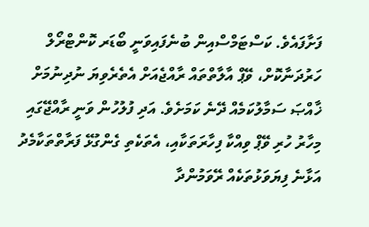ފަށާފައެވެ. ކަސްޓަމްސްއިން ބުނެފައިވަނީ ބޯޑަރ ކޮންޓްރޯލް ހަރުދަނާކޮށް، ވޭޕް އާލާތްތައް ރާއްޖެއަށް އެތެރެވިޔަ ނުދިނުމަށް ޚާއްޞަ ސަމާލުކަމެއް ދޭނެ ކަމަށެވެ. އަދި ފުލުހުން ވަނީ ރާއްޖޭގައި މިހާރު ހުރި ވޭޕް ވިއްކާ ފިހާރަތަކާއި، އެތަކެތި ގެންގުޅޭ ފަރާތްތަކާމެދު އަޅާނެ ފިޔަވަޅުތަކެއް ރޭވަމުންދާ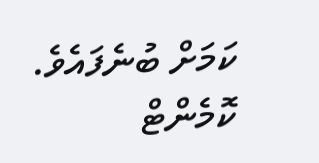ކަމަށް ބުނެފައެވެ.
ކޮމެންޓް